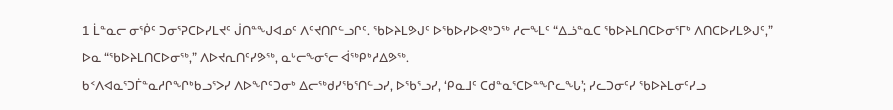1 ᒫᓐᓇᓕ ᓂᖀᑦ ᑐᓂᕐᕈᑕᐅᓯᒪᔪᑦ ᒎᑎᓐᖑᐊᓄᑦ ᐱᑦᔪᑎᒋᓪᓗᒋᑦ. ᖃᐅᔨᒪᕗᒍᑦ ᐅᖃᐅᓯᐅᕙᒃᑐᖅ ᓱᓕᖕᒪᑦ “ᐃᓘᓐᓇᑕ ᖃᐅᔨᒪᑎᑕᐅᓂᕐᒥᒃ ᐱᑎᑕᐅᓯᒪᕗᒍᑦ,” ᐅᓇ “ᖃᐅᔨᒪᑎᑕᐅᓂᖅ,” ᐱᐅᔪᕆᑎᑦᓯᕗᖅ, ᓇᒡᓕᖕᓂᕐᓕ ᐋᖅᑭᒃᓱᐃᕗᖅ.
ᑲᑉᐱᐊᓇᕐᑐᒦᓐᓇᓱᒋᖏᒃᑲᓗᕐᐳᓯ ᐱᐅᖏᑦᑐᓂᒃ ᐃᓕᖅᑯᓯᖃᕐᑎᓪᓗᓯ, ᐅᖃᕐᓗᓯ, ‘ᑭᓇᒧᑦ ᑕᑯᓐᓇᕐᑕᐅᓐᖏᓚᖓ’; ᓯᓚᑐᓂᑦᓯ ᖃᐅᔨᒪᓂᑦᓯᓗ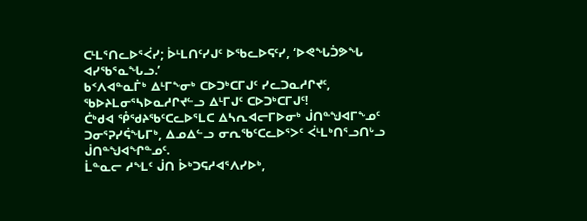ᑕᒻᒪᕐᑎᓚᐅᕐᐹᓯ; ᐆᒻᒪᑎᑦᓯᒍᑦ ᐅᖃᓚᐅᕋᑦᓯ, ‘ᐅᕙᖓᑑᕗᖓ ᐊᓯᖃᕐᓇᖓᓗ.’
ᑲᑉᐱᐊᓐᓇᒦᒃ ᐃᒻᒥᖕᓂᒃ ᑕᐅᑐᒃᑕᒥᒍᑦ ᓯᓚᑐᓇᓱᒋᔪᑦ, ᖃᐅᔨᒪᓂᕐᓴᐅᓇᓱᒋᔪᓪᓗ ᐃᒻᒥᒍᑦ ᑕᐅᑐᒃᑕᒥᒍᑦ!
ᑖᒃᑯᐊ ᕾᖁᔨᖃᑦᑕᓚᐅᕐᒪᑕ ᐃᓴᕆᐊᓕᒥᐅᓂᒃ ᒎᑎᓐᖑᐊᒥᖕᓄᑦ ᑐᓂᕐᕈᓯᕌᖓᒥᒃ, ᐃᓄᐃᓪᓗ ᓂᕆᖃᑦᑕᓚᐅᕐᐳᑦ ᐹᒻᒪᒃᑎᕐᓗᑎᒡᓗ ᒎᑎᓐᖑᐊᖏᓐᓄᑦ.
ᒫᓐᓇᓕ ᓱᖕᒪᑦ ᒎᑎ ᐆᒃᑐᕋᓱᐊᕐᐱᓯᐅᒃ,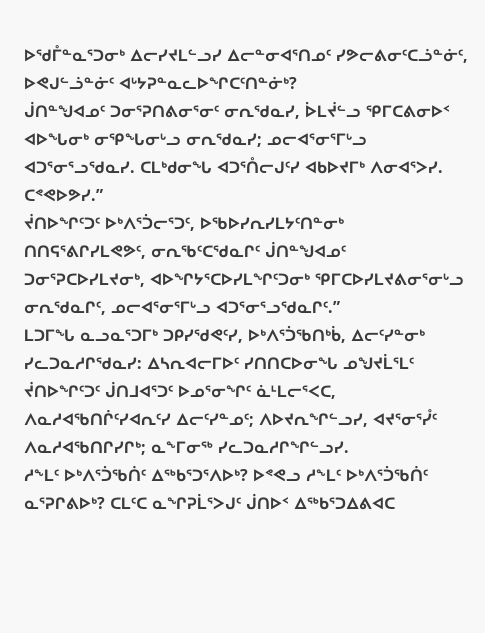ᐅᖁᒤᓐᓇᕐᑐᓂᒃ ᐃᓕᓯᔪᒪᓪᓗᓯ ᐃᓕᓐᓂᐊᕐᑎᓄᑦ ᓯᕗᓕᕕᓂᑦᑕᓘᓐᓃᑦ, ᐅᕙᒍᓪᓘᓐᓃᑦ ᐊᒡᔭᕈᓐᓇᓚᐅᖏᑕᑦᑎᓐᓃᒃ?
ᒎᑎᓐᖑᐊᓄᑦ ᑐᓂᕐᕈᑎᕕᓂᕐᓂᑦ ᓂᕆᖁᓇᓯ, ᐆᒪᔫᓪᓗ ᕿᒥᑕᕕᓂᐅᑉ ᐊᐅᖓᓂᒃ ᓂᕿᖓᓂᒡᓗ ᓂᕆᖁᓇᓯ; ᓄᓕᐊᕐᓂᕐᒥᒡᓗ ᐊᑐᕐᓂᕐᓗᖁᓇᓯ. ᑕᒪᒃᑯᓂᖓ ᐊᑐᕐᑍᓕᒍᑦᓯ ᐊᑲᐅᔪᒥᒃ ᐱᓂᐊᕐᐳᓯ. ᑕᕝᕙᐅᕗᓯ.”
ᔫᑎᐅᖏᑦᑐᑦ ᐅᒃᐱᕐᑑᓕᕐᑐᑦ, ᐅᖃᐅᓯᕆᓯᒪᔭᑦᑎᓐᓂᒃ ᑎᑎᕋᕐᕕᒋᓯᒪᕙᕗᑦ, ᓂᕆᖃᑦᑕᖁᓇᒋᑦ ᒎᑎᓐᖑᐊᓄᑦ ᑐᓂᕐᕈᑕᐅᓯᒪᔪᓂᒃ, ᐊᐅᖏᔭᕐᑕᐅᓯᒪᖏᑦᑐᓂᒃ ᕿᒥᑕᐅᓯᒪᔪᕕᓂᕐᓂᒡᓗ ᓂᕆᖁᓇᒋᑦ, ᓄᓕᐊᕐᓂᕐᒥᒡᓗ ᐊᑐᕐᓂᕐᓗᖁᓇᒋᑦ.”
ᒪᑐᒥᖓ ᓇᓗᓇᕐᑐᒥᒃ ᑐᑭᓯᖁᕙᑦᓯ, ᐅᒃᐱᕐᑑᖃᑎᒃᑳ, ᐃᓕᑦᓯᓐᓂᒃ ᓯᓚᑐᓇᓱᒋᖁᓇᓯ: ᐃᓴᕆᐊᓕᒥᐅᑦ ᓯᑎᑎᑕᐅᓂᖓ ᓄᖑᔪᒫᕐᒪᑦ ᔫᑎᐅᖏᑦᑐᑦ ᒎᑎᒧᐊᕐᑐᑦ ᐅᓄᕐᓂᖏᑦ ᓈᒻᒪᓕᕐᐸᑕ,
ᐱᓇᓱᐊᖃᑎᒌᑦᓯᐊᕆᑦᓯ ᐃᓕᑦᓯᓐᓄᑦ; ᐱᐅᔪᕆᖏᓪᓗᓯ, ᐊᔪᕐᓂᕐᓮᑦ ᐱᓇᓱᐊᖃᑎᒋᓯᒋᒃ; ᓇᖕᒥᓂᖅ ᓯᓚᑐᓇᓱᒋᖏᓪᓗᓯ.
ᓱᖕᒪᑦ ᐅᒃᐱᕐᑑᖃᑏᑦ ᐃᖅᑲᕐᑐᕐᐱᐅᒃ? ᐅᕝᕙᓗ ᓱᖕᒪᑦ ᐅᒃᐱᕐᑑᖃᑏᑦ ᓇᕐᕈᒋᕕᐅᒃ? ᑕᒪᑦᑕ ᓇᖏᕈᒫᕐᐳᒍᑦ ᒎᑎᐅᑉ ᐃᖅᑲᕐᑐᐃᕕᐊᑕ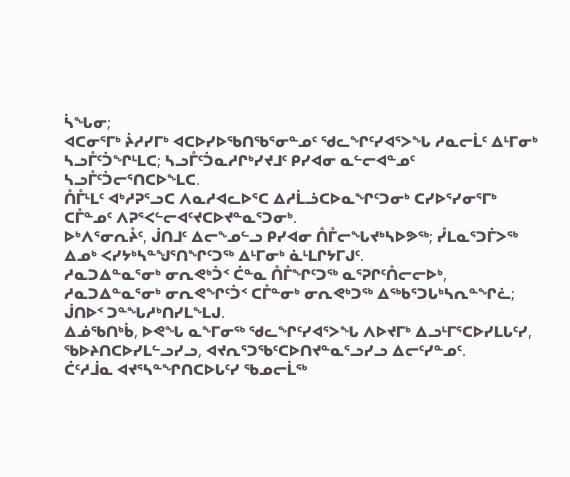ᓵᖓᓂ;
ᐊᑕᓂᕐᒥᒃ ᔩᓱᓯᒥᒃ ᐊᑕᐅᓯᐅᖃᑎᖃᕐᓂᓐᓄᑦ ᖁᓚᖏᑦᓯᐊᕐᐳᖓ ᓱᓇᓕᒫᑦ ᐃᒻᒥᓂᒃ ᓴᓗᒤᑦᑑᖏᒻᒪᑕ; ᓴᓗᒤᑦᑑᓇᓱᒋᒃᓯᔪᒧᑦ ᑭᓯᐊᓂ ᓇᓪᓕᐊᓐᓄᑦ ᓴᓗᒤᑦᑑᓕᕐᑎᑕᐅᖕᒪᑕ.
ᑍᒤᒻᒪᑦ ᐊᒃᓱᕈᕐᓗᑕ ᐱᓇᓱᐊᓚᐅᕐᑕ ᐃᓱᒫᓘᑕᐅᓇᖏᑦᑐᓂᒃ ᑕᓯᐅᕐᓯᓂᕐᒥᒃ ᑕᒤᓐᓄᑦ ᐱᕈᕐᐸᓪᓕᐊᑦᔪᑕᐅᔪᓐᓇᕐᑐᓂᒃ.
ᐅᒃᐱᕐᓂᕆᔧᑦ, ᒎᑎᒧᑦ ᐃᓕᖕᓄᓪᓗ ᑭᓯᐊᓂ ᑍᒤᓕᖓᔪᒃᓴᐅᕗᖅ; ᓮᒪᓇᕐᑐᒦᐳᖅ ᐃᓄᒃ ᐸᓯᔭᒃᓴᓐᖑᕐᑎᖏᑦᑐᖅ ᐃᒻᒥᓂᒃ ᓈᒻᒪᒋᔭᒥᒍᑦ.
ᓱᓇᑐᐃᓐᓇᕐᓂᒃ ᓂᕆᕙᒃᑑᑉ ᑖᓐᓇ ᑍᒤᖏᑦᑐᖅ ᓇᕐᕈᒋᑦᑍᓕᓕᐅᒃ, ᓱᓇᑐᐃᓐᓇᕐᓂᒃ ᓂᕆᕙᖏᑦᑑᑉ ᑕᒤᓐᓂᒃ ᓂᕆᕙᒃᑐᖅ ᐃᖅᑲᕐᑐᒐᒃᓴᕆᓐᖏᓛ; ᒎᑎᐅᑉ ᑐᓐᖓᓱᒃᑎᓯᒪᖕᒪᒍ.
ᐃᓅᖃᑎᒃᑳ, ᐅᕙᖓ ᓇᖕᒥᓂᖅ ᖁᓚᖏᑦᓯᐊᕐᐳᖓ ᐱᐅᔪᒥᒃ ᐃᓗᒻᒥᕐᑕᐅᓯᒪᒐᑦᓯ, ᖃᐅᔨᑎᑕᐅᓯᒪᓪᓗᓯᓗ, ᐊᔪᕆᕐᑐᖃᑦᑕᐅᑎᔪᓐᓇᕐᓗᓯᓗ ᐃᓕᑦᓯᓐᓄᑦ.
ᑖᑦᓱᒨᓇ ᐊᔪᕐᓴᓐᖏᑎᑕᐅᒐᑦᓯ ᖃᓄᓕᒫᖅ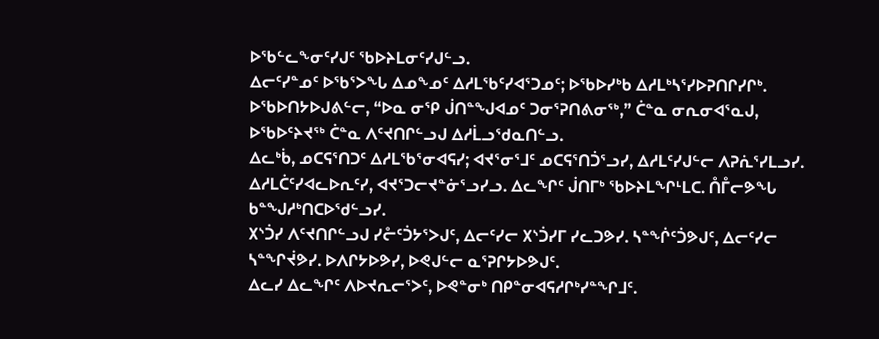ᐅᖃᓪᓚᖕᓂᑦᓯᒍᑦ ᖃᐅᔨᒪᓂᑦᓯᒍᓪᓗ.
ᐃᓕᑦᓯᓐᓄᑦ ᐅᖃᕐᐳᖓ ᐃᓄᖕᓄᑦ ᐃᓱᒪᖃᑦᓯᐊᕐᑐᓄᑦ; ᐅᖃᐅᓯᒃᑲ ᐃᓱᒪᒃᓴᕐᓯᐅᕈᑎᒋᓯᒋᒃ.
ᐅᖃᐅᑎᔭᐅᒍᕕᓪᓕ, “ᐅᓇ ᓂᕿ ᒎᑎᓐᖑᐊᓄᑦ ᑐᓂᕐᕈᑎᕕᓂᖅ,” ᑖᓐᓇ ᓂᕆᓂᐊᕐᓇᒍ, ᐅᖃᐅᑦᔨᔪᖅ ᑖᓐᓇ ᐱᑦᔪᑎᒋᓪᓗᒍ ᐃᓱᒫᓗᖁᓇᑎᓪᓗ.
ᐃᓚᒃᑳ, ᓄᑕᕋᕐᑎᑐᑦ ᐃᓱᒪᖃᕐᓂᐊᕋᓯ; ᐊᔪᕐᓂᕐᒧᑦ ᓄᑕᕋᕐᑎᑑᕐᓗᓯ, ᐃᓱᒪᑦᓯᒍᓪᓕ ᐱᕈᕇᕐᓯᒪᓗᓯ.
ᐃᓱᒪᑖᑦᓯᐊᓚᐅᕆᑦᓯ, ᐊᔪᕐᑐᓕᔪᓐᓃᕐᓗᓯᓗ. ᐃᓚᖏᑦ ᒎᑎᒥᒃ ᖃᐅᔨᒪᖏᒻᒪᑕ. ᑍᒤᓕᕗᖓ ᑲᓐᖑᓱᒃᑎᑕᐅᖁᓪᓗᓯ.
᙭ᔅᑑᓯ ᐱᑦᔪᑎᒋᓪᓗᒍ ᓯᓔᑦᑑᔭᕐᐳᒍᑦ, ᐃᓕᑦᓯᓕ ᙭ᔅᑑᓯᒥ ᓯᓚᑐᕗᓯ. ᓴᓐᖐᑦᑑᕗᒍᑦ, ᐃᓕᑦᓯᓕ ᓴᓐᖏᔫᕗᓯ. ᐅᐱᒋᔭᐅᕗᓯ, ᐅᕙᒍᓪᓕ ᓇᕐᕈᒋᔭᐅᕗᒍᑦ.
ᐃᓚᓯ ᐃᓚᖏᑦ ᐱᐅᔪᕆᓕᕐᐳᑦ, ᐅᕙᓐᓂᒃ ᑎᑭᓐᓂᐊᕋᓱᒋᒃᓯᓐᖏᒧᑦ.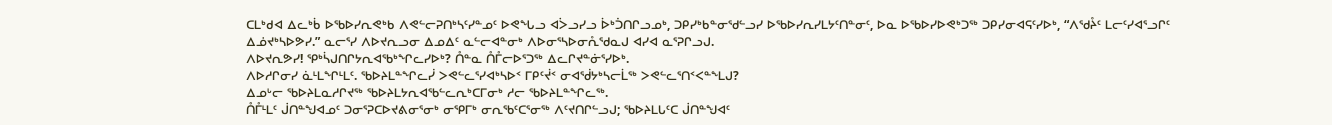ᑕᒪᒃᑯᐊ ᐃᓚᒃᑳ ᐅᖃᐅᓯᕆᕙᒃᑲ ᐱᕙᓪᓕᕈᑎᒃᓴᑦᓯᓐᓄᑦ ᐅᕙᖓᓗ ᐊᐴᓗᓯᓗ ᐆᒃᑑᑎᒋᓗᓄᒃ, ᑐᑭᓯᒃᑲᓐᓂᖁᓪᓗᓯ ᐅᖃᐅᓯᕆᓯᒪᔭᑦᑎᓐᓂᑦ, ᐅᓇ ᐅᖃᐅᓯᐅᕙᒃᑐᖅ ᑐᑭᓯᓂᐊᕋᑦᓯᐅᒃ, “ᐱᖁᔧᑦ ᒪᓕᑦᓯᐊᕐᓗᒋᑦ ᐃᓅᔪᒃᓴᐅᕗᓯ.” ᓇᓕᕐᓯ ᐱᐅᔪᕆᓗᓂ ᐃᓄᐃᑦ ᓇᓪᓕᐊᓐᓂᒃ ᐱᐅᓂᕐᓴᐅᓂᕅᖁᓇᒍ ᐊᓯᐊ ᓇᕐᕈᒋᓗᒍ.
ᐱᐅᔪᕆᕗᓯ! ᕿᒃᓵᒍᑎᒋᔭᕆᐊᖃᒃᖏᓚᓯᐅᒃ? ᑍᓐᓇ ᑍᒤᓕᐅᕐᑐᖅ ᐃᓚᒋᔪᓐᓃᕐᓯᐅᒃ.
ᐱᐅᓱᒋᓂᓯ ᓈᒻᒪᖏᒻᒪᑦ. ᖃᐅᔨᒪᓐᖏᓚᓰ ᐳᕙᓪᓚᕐᓯᐊᒃᓴᐅᑉ ᒥᑭᑦᔫᑉ ᓂᐊᖂᔭᒃᓴᓕᒫᖅ ᐳᕙᓪᓚᕐᑎᑉᐸᓐᖕᒪᒍ?
ᐃᓄᒡᓕ ᖃᐅᔨᒪᓇᓱᒋᔪᖅ ᖃᐅᔨᒪᔭᕆᐊᖃᓪᓚᕆᒃᑕᒥᓂᒃ ᓱᓕ ᖃᐅᔨᒪᓐᖏᓚᖅ.
ᑍᒤᒻᒪᑦ ᒎᑎᓐᖑᐊᓄᑦ ᑐᓂᕐᕈᑕᐅᔪᕕᓂᕐᓂᒃ ᓂᕿᒥᒃ ᓂᕆᖃᑦᑕᕐᓂᖅ ᐱᑦᔪᑎᒋᓪᓗᒍ; ᖃᐅᔨᒪᒐᑦᑕ ᒎᑎᓐᖑᐊᑦ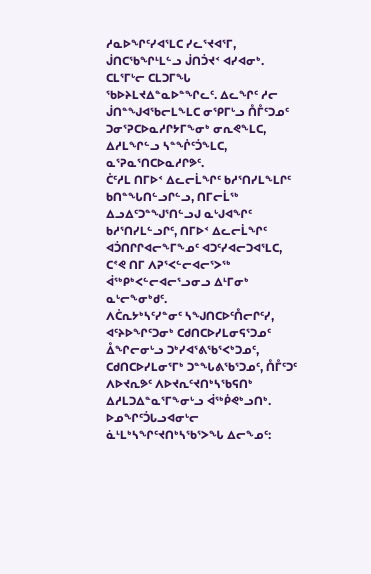ᓱᓇᐅᖏᑦᓯᐊᕐᒪᑕ ᓯᓚᕐᔪᐊᕐᒥ, ᒎᑎᑕᖃᖏᒻᒪᓪᓗ ᒎᑎᑑᔪᑉ ᐊᓯᐊᓂᒃ.
ᑕᒪᕐᒥᒡᓕ ᑕᒪᑐᒥᖓ ᖃᐅᔨᒪᔪᐃᓐᓇᐅᓐᖏᓚᑦ. ᐃᓚᖏᑦ ᓱᓕ ᒎᑎᓐᖑᐊᖃᓕᒪᖕᒪᑕ ᓂᕿᒥᒡᓗ ᑍᒤᑦᑐᓄᑦ ᑐᓂᕐᕈᑕᐅᓇᓱᒋᔭᒥᖕᓂᒃ ᓂᕆᕙᖕᒪᑕ, ᐃᓱᒪᖏᓪᓗ ᓴᓐᖐᑦᑑᖕᒪᑕ, ᓇᕐᕈᓇᕐᑎᑕᐅᓇᓱᒋᕗᑦ.
ᑖᑦᓱᒪ ᑎᒥᐅᑉ ᐃᓚᓕᒫᖏᑦ ᑲᓱᕐᑎᓯᒪᖕᒪᒋᑦ ᑲᑎᓐᖓᑎᓪᓗᒋᓪᓗ, ᑎᒥᓕᒫᖅ ᐃᓗᐃᑦᑐᓐᖑᕐᑎᓪᓗᒍ ᓇᒡᒍᐊᖏᑦ ᑲᓱᕐᑎᓯᒪᓪᓗᒋᑦ, ᑎᒥᐅᑉ ᐃᓚᓕᒫᖏᑦ ᐊᑑᑎᒋᒋᐊᓕᖕᒥᖕᓄᑦ ᐊᑐᑦᓯᐊᓕᑐᐊᕐᒪᑕ, ᑕᕝᕙ ᑎᒥ ᐱᕈᕐᐸᓪᓕᐊᓕᕐᐳᖅ ᐋᖅᑭᒃᐸᓪᓕᐊᓕᕐᓗᓂᓗ ᐃᒻᒥᓂᒃ ᓇᒡᓕᖕᓂᒃᑯᑦ.
ᐱᑖᕆᔭᒃᓴᑦᓯᓐᓂᑦ ᓴᖑᑎᑕᐅᑦᑍᓕᒋᑦᓯ, ᐊᑦᔨᐅᖏᑦᑐᓂᒃ ᑕᑯᑎᑕᐅᓯᒪᓂᕋᕐᑐᓄᑦ ᐂᖏᓕᓂᒡᓗ ᑐᒃᓯᐊᕐᕕᖃᕐᐸᒃᑐᓄᑦ, ᑕᑯᑎᑕᐅᓯᒪᓂᕐᒥᒃ ᑐᓐᖓᕕᖃᕐᑐᓄᑦ, ᑍᒤᑦᑐᑦ ᐱᐅᔪᕆᕗᑦ ᐱᐅᔪᕆᑦᔪᑎᒃᓴᖃᕋᑎᒃ ᐃᓱᒪᑐᐃᓐᓇᕐᒥᖕᓂᒡᓗ ᐋᖅᑮᕙᒃᓗᑎᒃ.
ᐅᓄᖏᑦᑑᒐᓗᐊᓂᒡᓕ ᓈᒻᒪᒃᓴᖏᑦᔪᑎᒃᓴᖃᕐᐳᖓ ᐃᓕᖕᓄᑦ: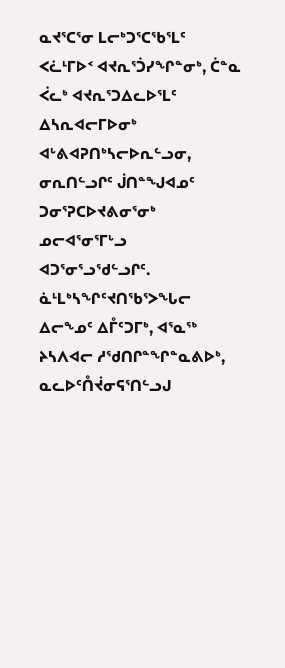ᓇᔪᕐᑕᕐᓂ ᒪᓕᒃᑐᕐᑕᖃᕐᒪᑦ ᐸᓛᒻᒥᐅᑉ ᐊᔪᕆᕐᑑᓯᖏᓐᓂᒃ, ᑖᓐᓇ ᐹᓚᒃ ᐊᔪᕆᕐᑐᐃᓚᐅᕐᒪᑦ ᐃᓴᕆᐊᓕᒥᐅᓂᒃ ᐊᒡᕕᐊᕈᑎᒃᓴᓕᐅᕆᓪᓗᓂ, ᓂᕆᑎᓪᓗᒋᑦ ᒎᑎᓐᖑᐊᓄᑦ ᑐᓂᕐᕈᑕᐅᔪᕕᓂᕐᓂᒃ ᓄᓕᐊᕐᓂᕐᒥᒡᓗ ᐊᑐᕐᓂᕐᓗᖁᓪᓗᒋᑦ.
ᓈᒻᒪᒃᓴᖏᑦᔪᑎᖃᕐᐳᖓᓕ ᐃᓕᖕᓄᑦ ᐃᒤᑦᑐᒥᒃ, ᐊᕐᓇᖅ ᔨᓴᐱᐊᓕ ᓱᖁᑎᒋᓐᖏᓐᓇᕕᐅᒃ, ᓇᓚᐅᑦᑍᔫᓂᕋᕐᑎᓪᓗᒍ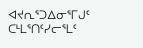ᐊᔪᕆᕐᑐᐃᓂᕐᒥᒍᑦ ᑕᒻᒪᕐᑎᑦᓯᓕᕐᒪᑦ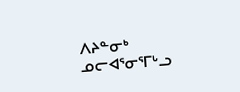ᐱᔨᓐᓂᒃ ᓄᓕᐊᕐᓂᕐᒥᒡᓗ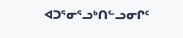ᐊᑐᕐᓂᕐᓗᒃᑎᓪᓗᓂᒋᑦ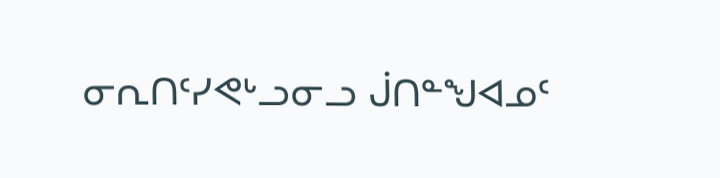ᓂᕆᑎᑦᓯᕙᒡᓗᓂᓗ ᒎᑎᓐᖑᐊᓄᑦ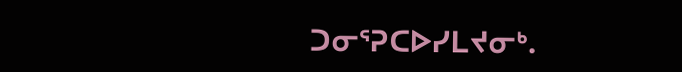ᑐᓂᕐᕈᑕᐅᓯᒪᔪᓂᒃ.